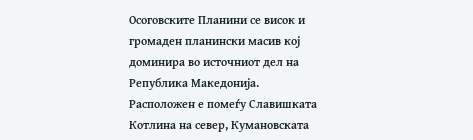Осоговските Планини се висок и громаден планински масив кој доминира во источниот дел на Република Македонија. Расположен е помеѓу Славишката Котлина на север, Кумановската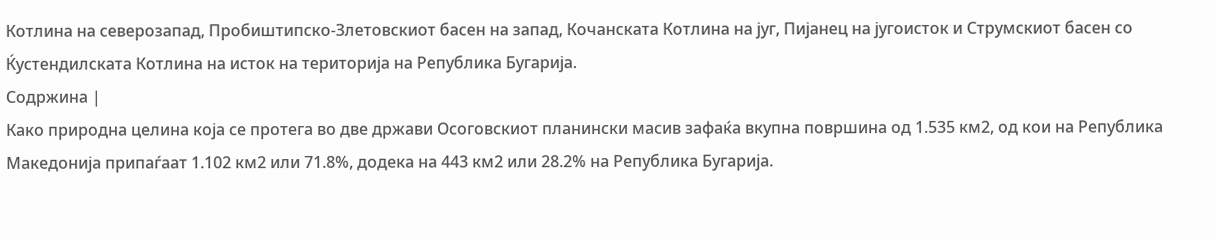Котлина на северозапад, Пробиштипско-Злетовскиот басен на запад, Кочанската Котлина на југ, Пијанец на југоисток и Струмскиот басен со Ќустендилската Котлина на исток на територија на Република Бугарија.
Содржина |
Како природна целина која се протега во две држави Осоговскиот планински масив зафаќа вкупна површина од 1.535 км2, од кои на Република Македонија припаѓаат 1.102 км2 или 71.8%, додека на 443 км2 или 28.2% на Република Бугарија.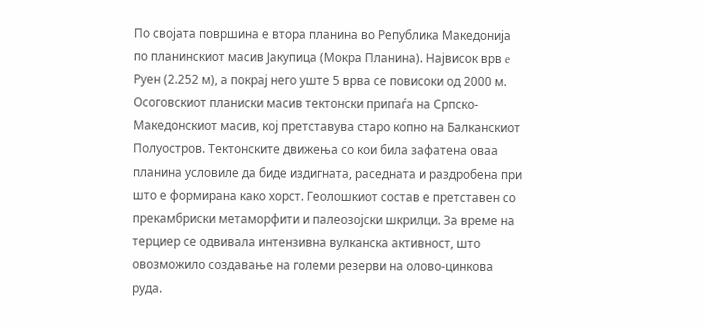По својата површина е втора планина во Република Македонија по планинскиот масив Јакупица (Мокра Планина). Највисок врв e Руен (2.252 м), а покрај него уште 5 врва се повисоки од 2000 м.
Осоговскиот планиски масив тектонски припаѓа на Српско-Македонскиот масив, кој претставува старо копно на Балканскиот Полуостров. Тектонските движења со кои била зафатена оваа планина условиле да биде издигната, раседната и раздробена при што е формирана како хорст. Геолошкиот состав е претставен со прекамбриски метаморфити и палеозојски шкрилци. За време на терциер се одвивала интензивна вулканска активност, што овозможило создавање на големи резерви на олово-цинкова руда.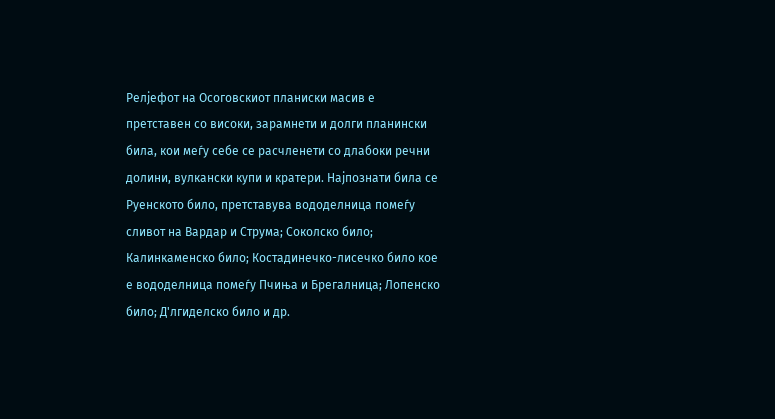Релјефот на Осоговскиот планиски масив е претставен со високи, зарамнети и долги планински била, кои меѓу себе се расчленети со длабоки речни долини, вулкански купи и кратери. Најпознати била се Руенското било, претставува вододелница помеѓу сливот на Вардар и Струма; Соколско било; Калинкаменско било; Костадинечко-лисечко било кое е вододелница помеѓу Пчиња и Брегалница; Лопенско било; Д'лгиделско било и др.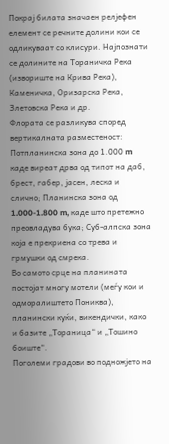Покрај билата значаен релјефен елемент се речните долини кои се одликуваат со клисури. Најпознати се долините на Тораничка Река (извориште на Крива Река), Каменичка, Оризарска Река, Злетовска Река и др.
Флората се разликува според вертикалната разместеност:
Потпланинска зона до 1.000 m каде виреат дрва од типот на даб, брест, габер, јасен, леска и слично; Планинска зона од 1.000-1.800 m, каде што претежно преовладува бука; Суб-алпска зона која е прекриена со трева и грмушки од смрека.
Во самото срце на планината постојат многу мотели (меѓу кои и одморалиштето Пониква), планински куќи, викендички, како и базите „Тораница“ и „Тошино боиште“.
Поголеми градови во подножјето на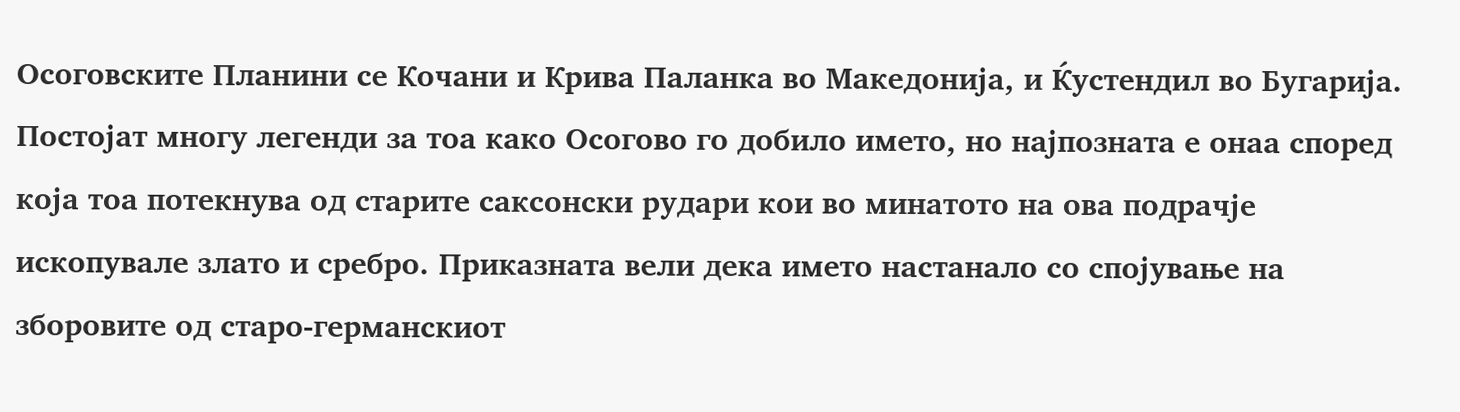Осоговските Планини се Кочани и Крива Паланка во Македонија, и Ќустендил во Бугарија.
Постојат многу легенди за тоа како Осогово го добило името, но најпозната е онаа според која тоа потекнува од старите саксонски рудари кои во минатото на ова подрачје ископувале злато и сребро. Приказната вели дека името настанало со спојување на зборовите од старо-германскиот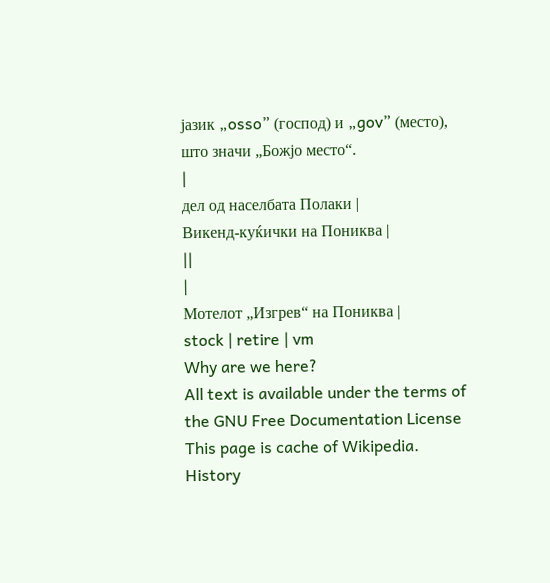јазик „osso” (господ) и „gov” (место), што значи „Божјо место“.
|
дел од населбата Полаки |
Викенд-куќички на Пониква |
||
|
Мотелот „Изгрев“ на Пониква |
stock | retire | vm
Why are we here?
All text is available under the terms of the GNU Free Documentation License
This page is cache of Wikipedia. History